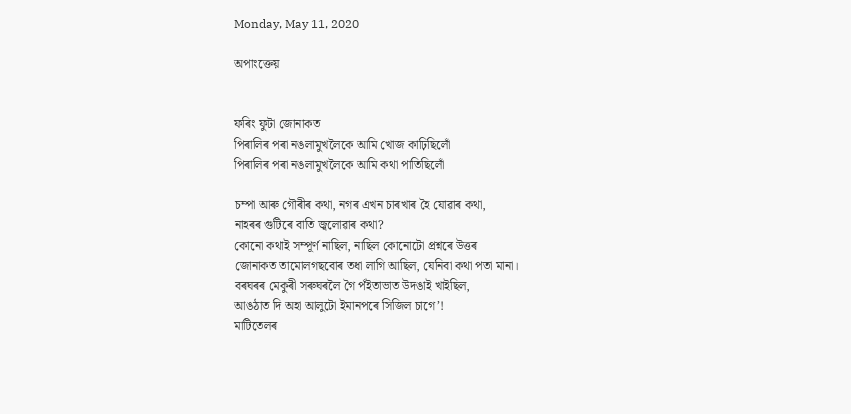Monday, May 11, 2020

অপাংক্তেয়


ফৰিং ফুটা জোনাকত
পিৰালিৰ পৰা নঙলামুখলৈকে আমি খোজ কাঢ়িছিলোঁ
পিৰালিৰ পৰা নঙলামুখলৈকে আমি কথা পাতিছিলোঁ

চম্পা আৰু গৌৰীৰ কথা, নগৰ এখন চাৰখাৰ হৈ যোৱাৰ কথা,
নাহৰৰ গুটিৰে বাতি জ্বলোৱাৰ কথা?
কোনো কথাই সম্পূৰ্ণ নাছিল, নাছিল কোনোটো প্ৰশ্নৰে উত্তৰ
জোনাকত তামোলগছবোৰ তধা লাগি আছিল, যেনিবা কথা পতা মানা।
বৰঘৰৰ মেকুৰী সৰুঘৰলৈ গৈ পঁইতাভাত উদঙাই খাইছিল,
আঙঠাত দি অহা আলুটো ইমানপৰে সিজিল চাগে’!
মাটিতেলৰ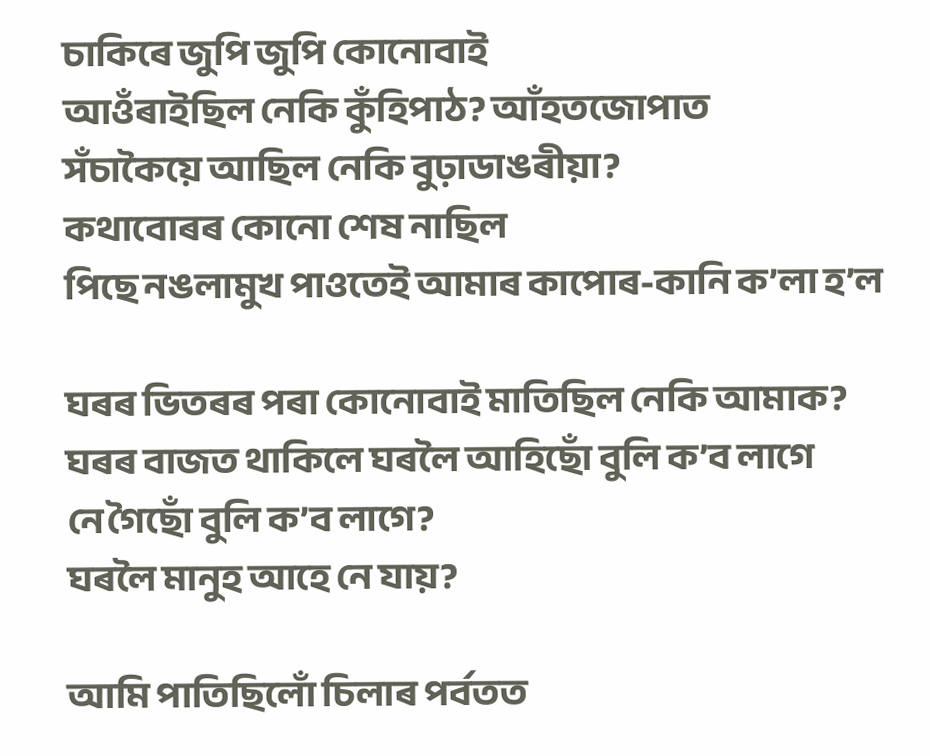চাকিৰে জুপি জুপি কোনোবাই
আওঁৰাইছিল নেকি কুঁহিপাঠ? আঁহতজোপাত
সঁচাকৈয়ে আছিল নেকি বুঢ়াডাঙৰীয়া?
কথাবোৰৰ কোনো শেষ নাছিল
পিছে নঙলামুখ পাওতেই আমাৰ কাপোৰ-কানি ক’লা হ’ল

ঘৰৰ ভিতৰৰ পৰা কোনোবাই মাতিছিল নেকি আমাক?
ঘৰৰ বাজত থাকিলে ঘৰলৈ আহিছোঁ বুলি ক’ব লাগে
নে গৈছোঁ বুলি ক’ব লাগে?
ঘৰলৈ মানুহ আহে নে যায়?

আমি পাতিছিলোঁ চিলাৰ পৰ্বতত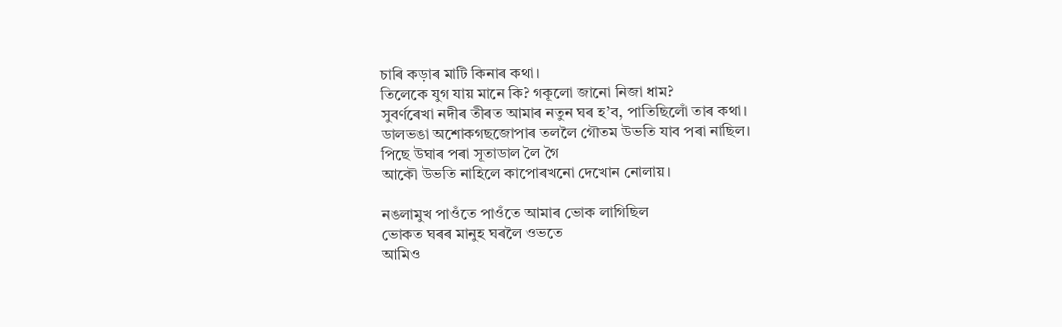চাৰি কড়াৰ মাটি কিনাৰ কথা।
তিলেকে যুগ যায় মানে কি? গকূলো জানো নিজা ধাম?
সুবৰ্ণৰেখা নদীৰ তীৰত আমাৰ নতুন ঘৰ হ’ব, পাতিছিলোঁ তাৰ কথা।
ডালভঙা অশোকগছজোপাৰ তললৈ গৌতম উভতি যাব পৰা নাছিল।
পিছে উঘাৰ পৰা সূতাডাল লৈ গৈ
আকৌ উভতি নাহিলে কাপোৰখনো দেখোন নোলায়।

নঙলামুখ পাওঁতে পাওঁতে আমাৰ ভোক লাগিছিল
ভোকত ঘৰৰ মানুহ ঘৰলৈ ওভতে
আমিও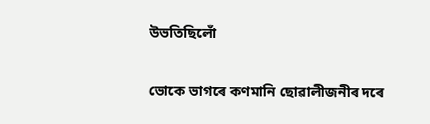উভতিছিলোঁ

ভোকে ভাগৰে কণমানি ছোৱালীজনীৰ দৰে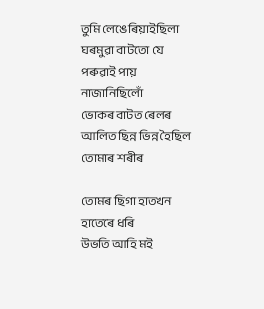তুমি লেঙেৰিয়াইছিলা
ঘৰমুৱা বাটতো যে পৰুৱাই পায় নাজানিছিলোঁ
ভোকৰ বাটত ৰেলৰ আলিত ছিন্ন ভিন্ন হৈছিল তোমাৰ শৰীৰ

তোমৰ ছিগা হাতখন হাতেৰে ধৰি
উভতি আহি মই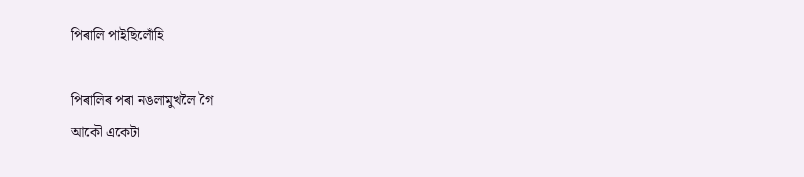পিৰালি পাইছিলোঁহি

পিৰালিৰ পৰা নঙলামুখলৈ গৈ
আকৌ একেটা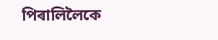পিৰালিলৈকে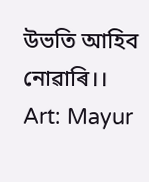উভতি আহিব নোৱাৰি।।
Art: Mayur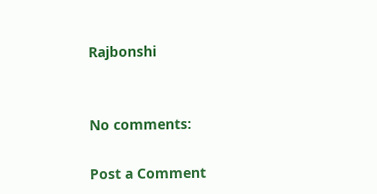Rajbonshi


No comments:

Post a Comment